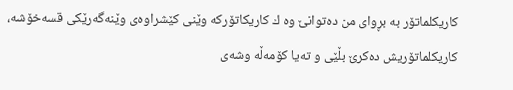كاریكلماتۆر به‌ بڕوای من ده‌توانێ وه ك كاریكاتۆركه وێنی كێشراوه‌ی وێنه‌گه‌رێكی قسه‌خۆشه‌، كاریكلماتۆریش ده‌كرێ بڵێی و ته‌یا كۆمه‌ڵه‌ وشه‌ی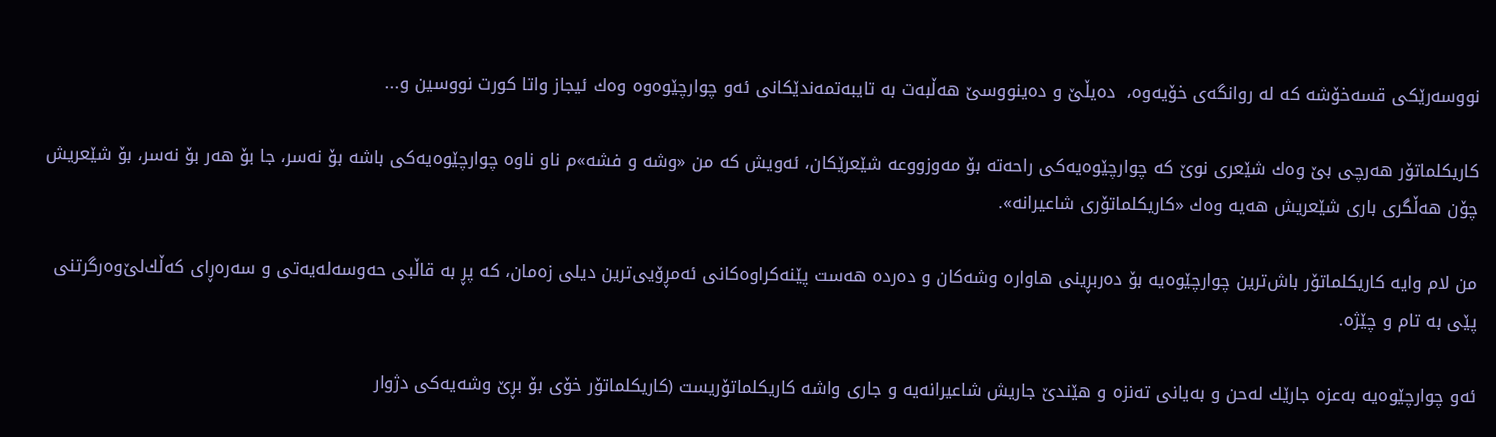نووسه‌رێكی قسه‌خۆشه‌ كه‌ له‌ روانگه‌ی خۆیه‌وه‌،  ده‌یڵێ و ده‌ینووسێ هه‌ڵبه‌ت به‌ تایبه‌تمه‌ندێكانی ئه‌و چوارچێوه‌وه‌ وه‌ك ئیجاز واتا كورت نووسین و...

كاریكلماتۆر هه‌رچی بێ وه‌ك شێعری نوێ كه‌ چوارچێوه‌یه‌كی راحه‌ته‌ بۆ مه‌وزووعه‌ شێعرێكان، ئه‌ویش كه‌ من «وشه‌ و فشه‌»م ناو ناوه‌ چوارچێوه‌یه‌كی باشه‌ بۆ نه‌سر، جا بۆ هه‌ر بۆ نه‌سر، بۆ شێعریش چۆن هه‌ڵگری باری شێعریش هه‌یه‌ وه‌ك «كاریكلماتۆری شاعیرانه‌».

من لام وایه‌ كاریكلماتۆر باش‌ترین چوارچێوه‌یه‌ بۆ ده‌ربڕینی هاواره‌ وشه‌كان و ده‌رده هه‌ست پێنه‌كراوه‌كانی ئه‌مڕۆیی‌ترین دیلی زه‌مان، كه‌ پڕ به‌ قاڵبی حه‌وسه‌له‌یه‌تی و سه‌ره‌ڕای كه‌ڵك‌لێ‌وه‌رگرتنی پێی به‌ تام و چێژه‌.

ئه‌و چوارچێوه‌یه‌ به‌عزه‌ جارێك له‌حن و به‌یانی ته‌نزه‌ و هێندێ جاریش شاعیرانه‌یه‌ و جاری واشه‌ كاریكلماتۆریست (كاریكلماتۆر خۆی بۆ بڕێ وشه‌یه‌كی دژوار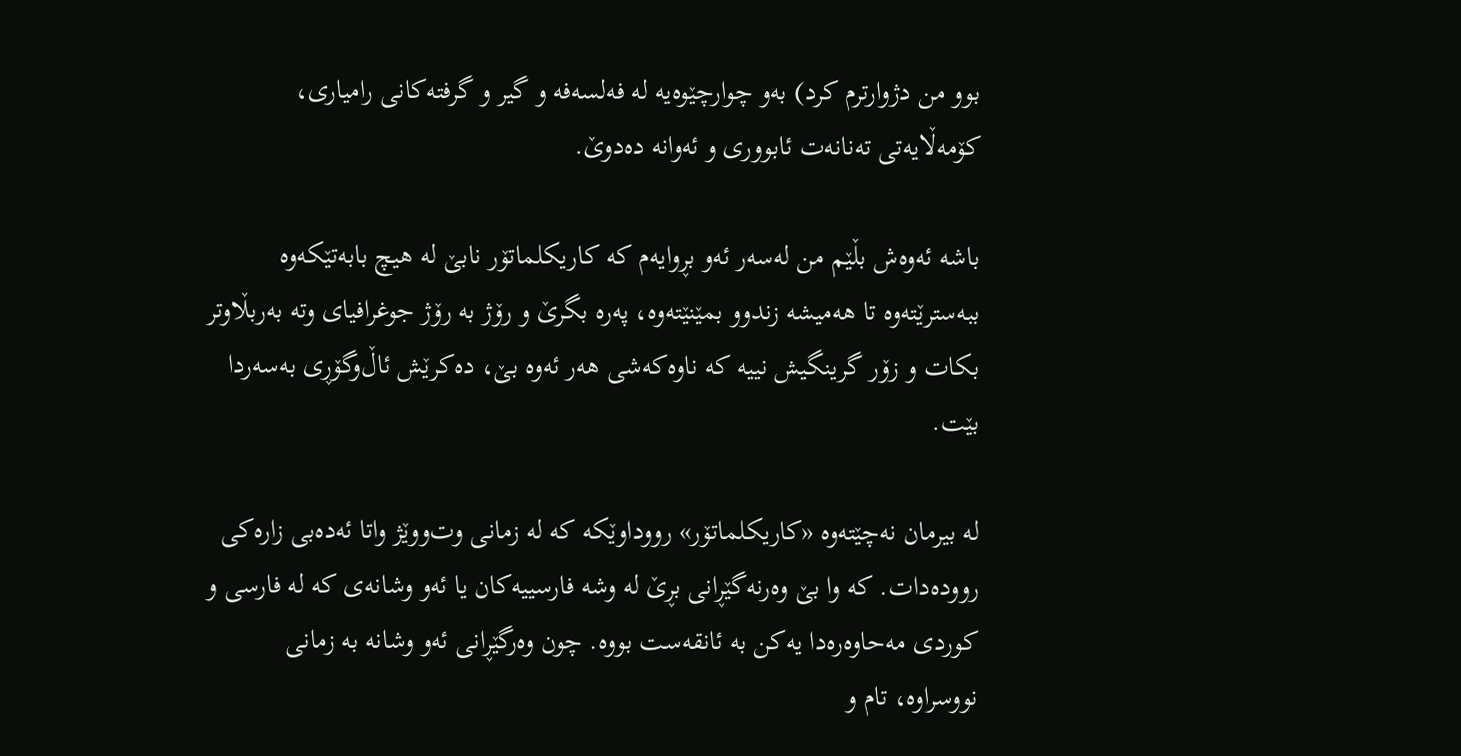بوو من دژوارترم كرد) به‌و چوارچێوه‌یه‌ له‌ فه‌لسه‌فه‌ و گیر و گرفته‌كانی رامیاری، كۆمه‌ڵایه‌تی ته‌نانه‌ت ئابووری و ئه‌وانه‌ ده‌دوێ.

باشه‌ ئه‌وه‌ش بڵێم من له‌سه‌ر ئه‌و بڕوایه‌م كه‌ كاریكلماتۆر نابێ له‌ هیچ بابه‌تێكه‌وه‌ ببه‌سترێته‌وه‌ تا هه‌میشه‌ زندوو بمێنێته‌وه‌، په‌ره‌ بگرێ و رۆژ به‌ رۆژ جوغرافیای وته‌ به‌ربڵاوتر بكات و زۆر گرینگیش نییه‌ كه‌ ناوه‌كه‌شی هه‌ر ئه‌وه‌ بێ، ده‌كرێش ئاڵ‌وگۆڕی به‌سه‌ردا بێت.

له‌ بیرمان نه‌چێته‌وه «كاریكلماتۆر» رووداوێكه‌ كه‌ له‌ زمانی وت‌ووێژ واتا ئه‌ده‌بی زاره‌كی رووده‌دات. كه‌ وا بێ وه‌رنه‌گێڕانی بڕێ له‌ وشه‌ فارسییه‌كان یا ئه‌و وشانه‌ی كه‌ له‌ فارسی و كوردی مه‌حاوه‌ره‌دا یه‌كن به‌ ئانقه‌ست بووه‌. چون وه‌رگێڕانی ئه‌و وشانه‌ به‌ زمانی نووسراوه‌، تام و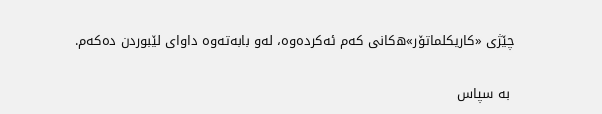چێژی «كاریكلماتۆر»ه‌كانی كه‌م ئه‌كرده‌وه، له‌و بابه‌ته‌وه‌ داوای لێبوردن ده‌كه‌م.

 به‌ سپاس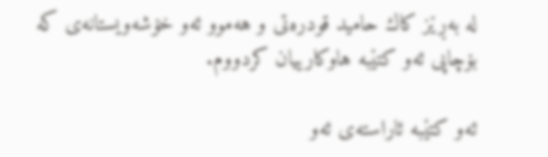له‌ به‌ڕێز كاك حامید قودره‌تی و هه‌موو ئه‌و خۆشه‌ویستانه‌ی كه‌ بۆچاپی ئه‌و كتێبه‌ هاوكارییان كردووم.

ئه‌و كتێبه‌ ئاراسته‌ی ئه‌و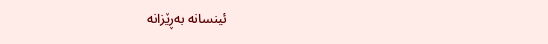ئینسانه‌ به‌ڕێزانه‌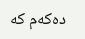ده‌كه‌م كه‌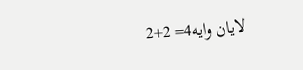لایان وایه‌4= 2+2